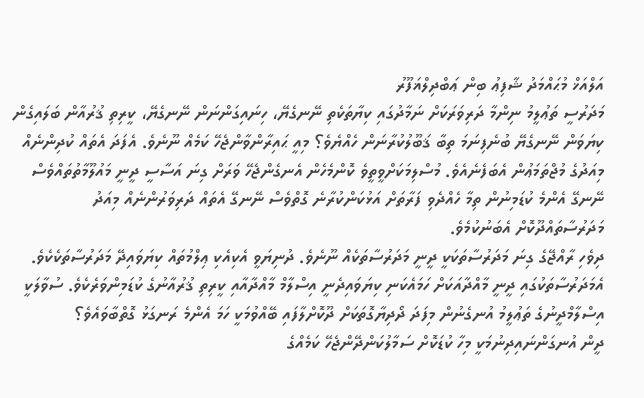އަލްއަޚް މުޙައްމަދު ޝާފިޢު ބިން ޢަބްދިލްޣަފޫރު
މަދަރުސީ ތަޢުލީމު ނިންމާ ދަރިވަރަކަށް ނަމާދުގައި ކިޔާތަކެތި ނޭނގެޔޭ، ހިނައިގަންނަން ނޭނގެޔޭ، ކީރިތި ޤުރުއާން ބަލައިގެން ކިޔަވަން ނޭނގެޔޭ ބުނެފިނަމަ ތިބާ ޤަބޫލުކުރާނަން ހެއްޔެވެ؟ މިއީ ޙައިރާންވާންޖެހޭ ކަމެއް ނޫނެވެ. އެފަދަ އެތައް ކުދިންނެއް މިއަދުގެ މުޖްތަމަޢުން އެބަފެނެއެވެ. މުސްލިމަކަށްވީތީވެ ކޮންމެހެން އެނގެންޖެހޭ ވަރަށް ގިނަ އަސާސީ ދީނީ މައުލޫމާތުތައްވެސް ނޭނގޭ އެންމެ ކުޑަމިނުން ތިމާ ހެއްދެވި ފަރާތަށް އަޅުކަންކުރާނެ ގޮތްވެސް ނޭނގޭ އެތައް ދަރިވަރުންނެއް މިއަދު މަދަރުސާތައްދޫކޮށް އެބަނުކުމެވެ.
ދިވެހި ރާއްޖޭގެ ގިނަ މަދަރުސާތަކަކީ ދީނީ މަދަރުސާތަކެއް ނޫނެވެ. ދުނިޔަވީ އެކިއެކި ޢިލްމުތައް ކިޔަވައިދޭ މަދަރުސާތަކެކެވެ. އެމަދަރުސާތަކުގައި ދީނީ މާއްދާއަކަށް ހަމައެކަނި ކިޔަވައިދެނީ އިސްލާމް މާއްދާއާއި ކީރިތި ޤުރުއާނުގެ ކުޑަމިންވަރެކެވެ. ސުވާލަކީ އިސްލާމްދީނުގެ ތަޢުލީމު އުނގެނުން މިފަދަ ދޯދިޔާގޮތަކަށް ދޫކޮށްލާފައި ބޭއްވުމަކީ ހަމަ އެންމެ ރަނގަޅު ގޮތްބާވައެވެ؟
ދީން އުނގަންނައިދިނުމަކީ މިހާ ކުޑަކޮށް ސަމާލުކަންދޭންޖެހޭ ކަމެއްގެ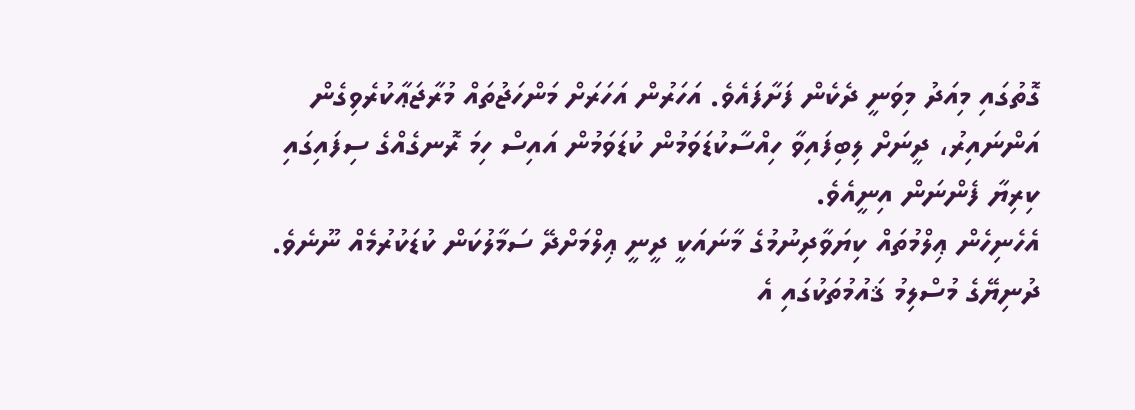ގޮތުގައި މިއަދު މިވަނީ ދެކެން ފަށާފައެވެ. އަހަރުން އަހަރަށް މަންހަޖުތައް މުރާޖަޢާކުރެވިގެން އަންނައިރު، ދީނަށް ލިބިފައިވާ ހިއްސާކުޑަވަމުން ކުޑަވަމުން އައިސް ހިމަ ރޮނގެއްގެ ސިފައިގައި ކިރިޔާ ފެންނަން އިނީއެވެ.
އެހެނިހެން ޢިލްމުތައް ކިޔަވާދިނުމުގެ މާނައަކީ ދީނީ ޢިލްމަށްދޭ ސަމާލުކަން ކުޑަކުރުމެއް ނޫނެވެ. ދުނިޔޭގެ މުސްލިމު ޤައުމުތަކުގައި އެ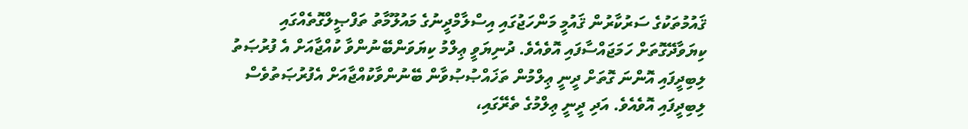ޤައުމުތަކުގެ ސަރުކާރުން ޤައުމީ މަންހަޖުގައި އިސްލާމްދީނުގެ މައުލޫމާތު ތަފްޞީލްގޮތެއްގައި ކިޔަވާދޭގޮތަށް ހަމަޖައްސާފައި އޮވެއެވެ. ދުނިޔަވީ ޢިލްމު ކިޔަވަންބޭނުންވާ ކުއްޖާއަށް އެ ފުރުޞަތު ލިބިދީފައި އޮންނަ ގޮތަށް ދީނީ ޢިލްމުން ތަޚައްޞުޞުވާން ބޭނުންވާކުއްޖާއަށް އެފުރުޞަތުވެސް ލިބިދީފައި އޮވެއެވެ. އަދި ދީނީ ޢިލްމުގެ ތެރޭގައި،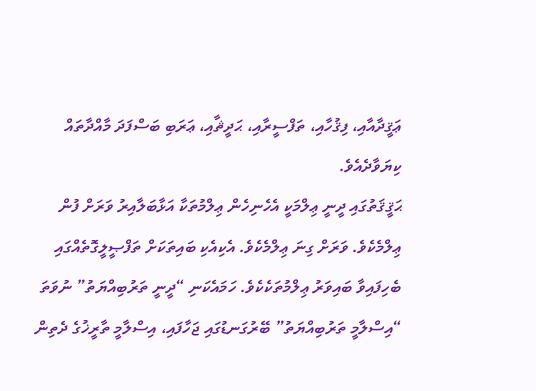ޢަޤީދާއާއި، ފިޤުހާއި، ތަފްސީރާއި، ޙަދީޘާއި، ޢަރަބި ބަސްފަދަ މާއްދާތައް ކިޔަވާދެއެވެ.
ޙަޤީޤަތުގައި ދީނީ ޢިލްމަކީ އެހެނިހެން ޢިލްމުތަކާ އަޅާބަލާއިރު ވަރަށް ފުން ޢިލްމެކެވެ. ވަރަށް ގިނަ ޢިލްމެކެވެ. އެކިއެކި ބައިތަކަށް ތަފްޞީލީގޮތެއްގައި ބެހިފައިވާ ބައިވަރު ޢިލްމުތަކެކެވެ. ހަމައެކަނި “ދީނީ ތަރުބިއްޔަތު” ނުވަތަ “އިސްލާމީ ތަރުބިއްޔަތު” ބޭރުގަނޑުގައި ޖަހާފައި، އިސްލާމީ ތާރީޚުގެ ދެތިން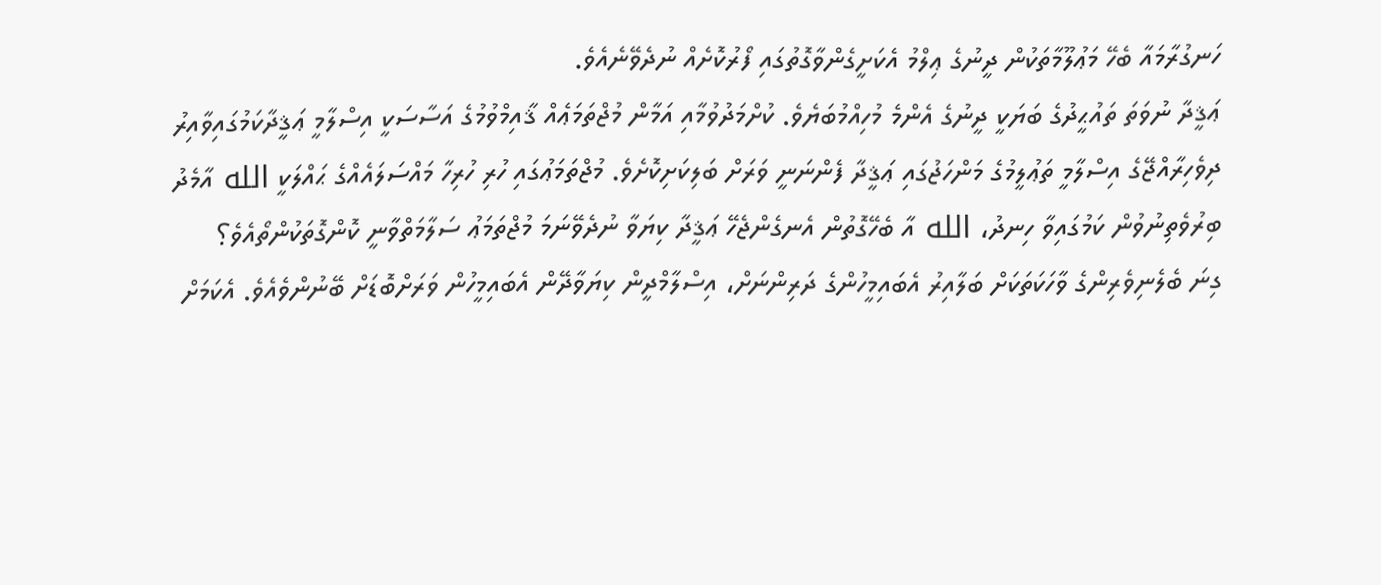ހަނގުރާމައާ ބެހޭ މަޢުލޫމާތަކުން ދީނުގެ ޢިލްމު އެކަށީގެންވާގޮތުގައި ފޯރުކޮށެއް ނުދެވޭނެއެވެ.
ޢަޤީދާ ނުވަތަ ތައުޙީދުގެ ބަޔަކީ ދީނުގެ އެންމެ މުހިއްމުބަޔެވެ. ކުށްމަދުވުމާއި އަމާން މުޖްތަމަޢެއް ޤާއިމްވުމުގެ އަސާސަކީ އިސްލާމީ ޢަޤީދާކަމުގައިވާއިރު ދިވެހިރާއްޖޭގެ އިސްލާމީ ތަޢުލީމުގެ މަންހަޖުގައި ޢަޤީދާ ފެންނަނީ ވަރަށް ބަލިކަށިކޮށެވެ. މުޖްތަމަޢުގައި ހުރި ހުރިހާ މައްސަލައެއްގެ ޙައްލަކީ الله އާމެދު ބިރުވެތިނުވުން ކަމުގައިވާ ހިނދު، الله އާ ބެހޭގޮތުން އެނގެންޖެހޭ ޢަޤީދާ ކިޔަވާ ނުދެވޭނަމަ މުޖްތަމަޢު ސަލާމަތްވާނީ ކޮންގޮތަކުންތޯއެވެ؟
ގިނަ ބެލެނިވެރިންގެ ވާހަކަތަކަށް ބަލާއިރު އެބައިމީހުންގެ ދަރިންނަށް، އިސްލާމްދީން ކިޔަވާދޭން އެބައިމީހުން ވަރަށްބޮޑަށް ބޭނުންވެއެވެ. އެކަމަށް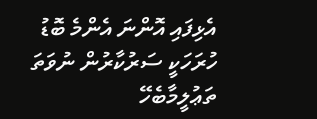އެޅިފައި އޮންނަ އެންމެ ބޮޑު ހުރަހަކީ ސަރުކާރުން ނުވަތަ ތަޢުލީމާބެހޭ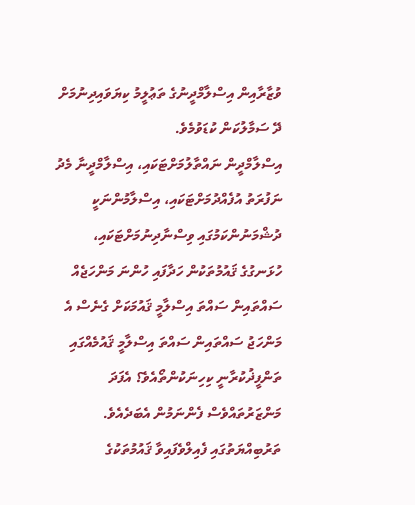ވުޒާރާއިން އިސްލާމްދީނުގެ ތަޢުލީމު ކިޔަވައިދިނުމަށް ދޭ ސަމާލުކަން ކުޑަވުމެވެ.
އިސްލާމްދީން ނައްތާލުމަށްޓަކައި، އިސްލާމްދީނާ މެދު ނަފުރަތު އުފެއްދުމަށްޓަކައި، އިސްލާމުންނަކީ ދުޝްމަނުންކަމުގައި ވިސްނާދިނުމަށްޓަކައި، ހުޅަނގުގެ ޤައުމުތަކުން ހަދާފައި ހުންނަ މަންހަޖެއް ސައްތައިން ސައްތަ އިސްލާމީ ޤައުމަކަށް ގެނެސް އެ މަންހަޖު ސައްތައިން ސައްތަ އިސްލާމީ ޤައުމެއްގައި ތަންފީޛުކުރާނީ ކިހިނަކުންތޯއެވެ؟ އެފަދަ މަންޒަރުތައްވެސް ފެންނަމުން އެބަދެއެވެ. ތަރުބިއްޔަތުގައި ފެއިލްވެފައިވާ ޤައުމުތަކުގެ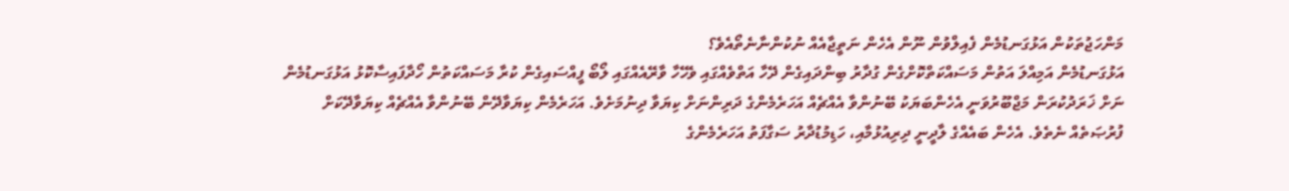މަންހަޖުތަކުން އަޅުގަނޑުމެން ފެއިލްވުން ނޫން އެހެން ނަތީޖާއެއް ނުކުންނާނެތޯއެވެ؟
އަޅުގަނޑުމެން އަމިއްލަ އަތުން މަސައްކަތްކޮށްގެން ގުދާރު ބިންދައިގެން ދޭހާ އަތްވެއްގައި ވެހޭހާ ވާރޭއެއްގައި ލޯބޯ ފީއްސައިގެން ކުރާ މަސައްކަތުން ހޯދާފައިސާކޮޅު އަޅުގަނޑުމެން ނަށް ޚަރަދުކުރަން މަޖްބޫރުވަނީ އެހެންބަޔަކު ބޭނުންވާ އެއްޗެއް އަހަރެމެންގެ ދަރިންނަށް ކިޔަވާ ދިނުމަށެވެ. އަހަރެމެން ކިޔަވާދޭން ބޭނުންވާ އެއްޗެއް ކިޔަވާދޭކަށް ފުރުޞަތެއް ނެތެވެ. އެހެން ބައެއްގެ ލާދީނީ ދިރިއުޅުމާއި، ހަޑިމުޑުދާރު ސަގާފަތު އަހަރެމެންގެ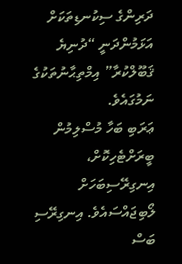ދަރިންގެ ސިކުނޑިތަކަށް އަޅަމުންދަނީ “ދުނިޔެ ޤަބޫލްކުރާ” އިމްތިޙާނުތަކުގެ ނަމުގައެވެ.
ޢަރަބި ބަހާ މުސްލިމުން ބީރަށްޓެހިކޮށް، އިނގިރޭސިބަހަށް ލޯބިޖައްސައެވެ. އިނގިރޭސި ބަސް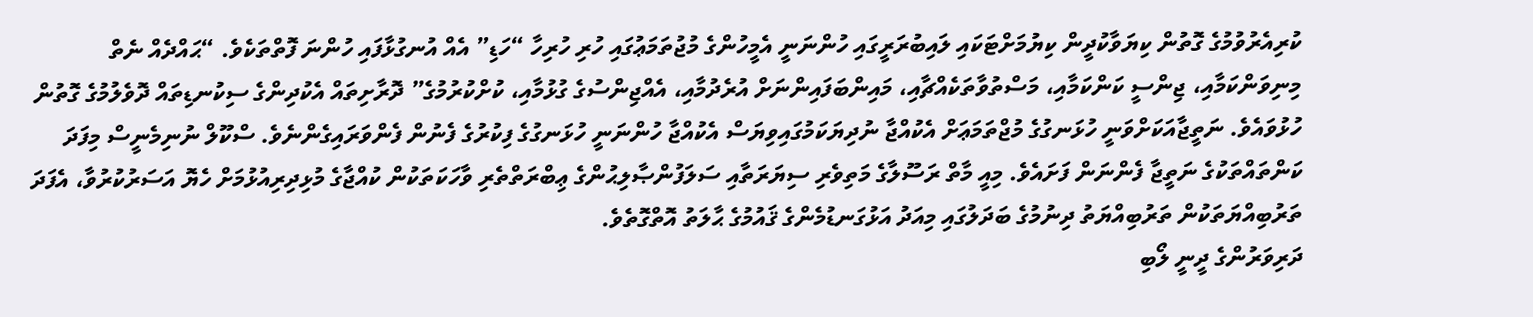ކުރިއެރުވުމުގެ ގޮތުން ކިޔަވާކުދީން ކިޔުމަށްޓަކައި ލައިބުރަރީގައި ހުންނަނީ އެމީހުންގެ މުޖުތަމަޢުގައި ހުރި ހުރިހާ “ހަޑި” އެއް އުނގުޅާފައި ހުންނަ ފޮތްތަކެވެ. “ޙައްދެއް ނެތް މިނިވަންކަމާއި، ޖިންސީ ކަންކަމާއި، މަސްތުވާތަކެއްޗާއި، މައިންބަފައިންނަށް އުރެދުމާއި، އެއްޖިންސުގެ ގުޅުމާއި، ކުށްކުރުމުގެ” ދޮރާށިތައް އެކުދިންގެ ސިކުނޑިތައް ދޮވެލުމުގެ ގޮތުން ހުޅުވައެވެ. ނަތީޖާއަކަށްވަނީ ހުޅަނގުގެ މުޖްތަމަޢަށް އެކުއްޖާ ނުދިޔަކަމުގައިވިޔަސް އެކުއްޖާ ހުންނަނީ ހުޅަނގުގެ ފިކުރުގެ ފެނުން ފެންވަރައިގެންނެވެ. ސްކޫލް ނުނިމެނީސް މިފަދަ ކަންތައްތަކުގެ ނަތީޖާ ފެންނަން ފަށައެވެ. މިއީ މާތް ރަސޫލާގެ މަތިވެރި ސިޔަރަތާއި ސަލަފުންޞާލިޙުންގެ ޢިބްރަތްތެރި ވާހަކަތަކުން ކުއްޖާގެ މުޅިދިރިއުޅުމަށް ހެޔޮ އަސަރުކުރުވާ، އެފަދަ ތަރުބިއްޔަތަކުން ތަރުބިއްޔަތު ދިނުމުގެ ބަދަލުގައި މިއަދު އަޅުގަނޑުމެންގެ ޤައުމުގެ ޙާލަތު އޮތްގޮތެވެ.
ދަރިވަރުންގެ ދީނީ ލޯބި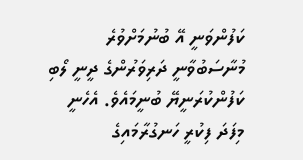ކަފުންވަނީ އޭ ބުނުމަށްވުރެ މުނާސަބުވާނީ ދަރިވަރުންގެ ދީނީ ލޯބި ކަފުންކުރަނީޔޭ ބުނީމައެވެ. އެހެނީ މިފަދަ ފިކުރީ ހަނގުރާމައިގެ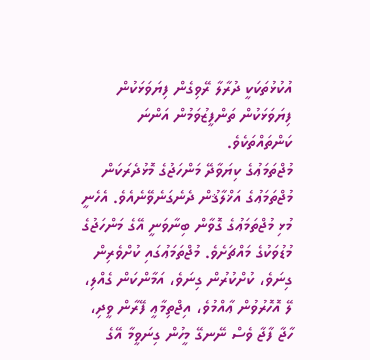އުކުޅުތަކަކީ ދުރާލާ ރޭވިގެން ފިޔަވަޅަކުން ފިޔަވަޅަކުން ތަންފީޒުވަމުން އަންނަ ކަންތައްތަކެވެ.
މުޖްތަމަޢުގެ ކިޔަވާދޭ މަންހަޖުގެ މޮޅުދެރަކަން މުޖްތަމަޢުގެ އަޚްލާޤުން ދެނެގަނެވޭނެއެވެ. އެހެނީ މުޅި މުޖްތަމަޢުގެ ގޮވާން ބިނާވަނީ އޭގެ މަންހަޖުގެ މުޑުވަކުގެ މައްޗަށެވެ. މުޖްތަމަޢުގައި ކުށްވެރިން ގިނަވެ، ކުށްކުރުން ގިނަވެ، އަމާންކަން ގެއްލި، ލޭ އޮހޮރުވުން ޢާއްމުވެ، އިޖްތިމާޢީ ފޭރާން ވީދި، ހާޖާ ފާޖާ ވެސް ނޭނގޭ މީހުން ގިނަވީމާ އޭގެ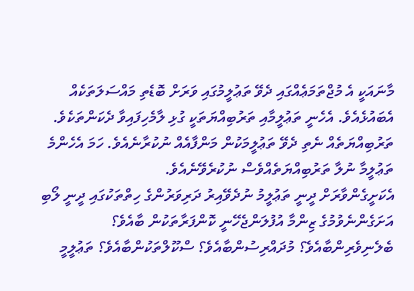މާނައަކީ އެ މުޖްތަމަޢެއްގައި ދެވޭ ތަޢުލީމުގައި ވަރަށް ބޮޑެތި މައްސަލަތަކެއް އެބައުޅެއެވެ. އެހެނީ ތަޢުލީމާއި ތަރުބިއްޔަތަކީ ގުޅި ލާމެހިފައިވާ ދެކަންތަކެވެ. ތަރުބިއްޔަތެއް ނެތި ދެވޭ ތަޢުލީމަކުން މަންފާއެއް ނުކުރާނެއެވެ. ހަމަ އެހެންމެ ތަޢުލީމާ ނުލާ ތަރުބިއްޔަތެއްވެސް ނުކުރެވޭނެއެވެ.
އެކަށީގެންވާރަށް ދީނީ ތަޢުލީމު ނުދެވޭއިރު ދަރިވަރުންގެ ހިތްތަކުގައި ދީނީ ލޯބި އަށަގެންނެވުމުގެ ޒިންމާ އުފުލަންޖެހޭނީ ކޮންފަރާތަކުން ބާއެވެ؟ ބެލެނިވެރިންބާއެވެ؟ މުދައްރިސުންބާއެވެ؟ ސްކޫލްތަކުންބާއެވެ؟ ތަޢުލީމީ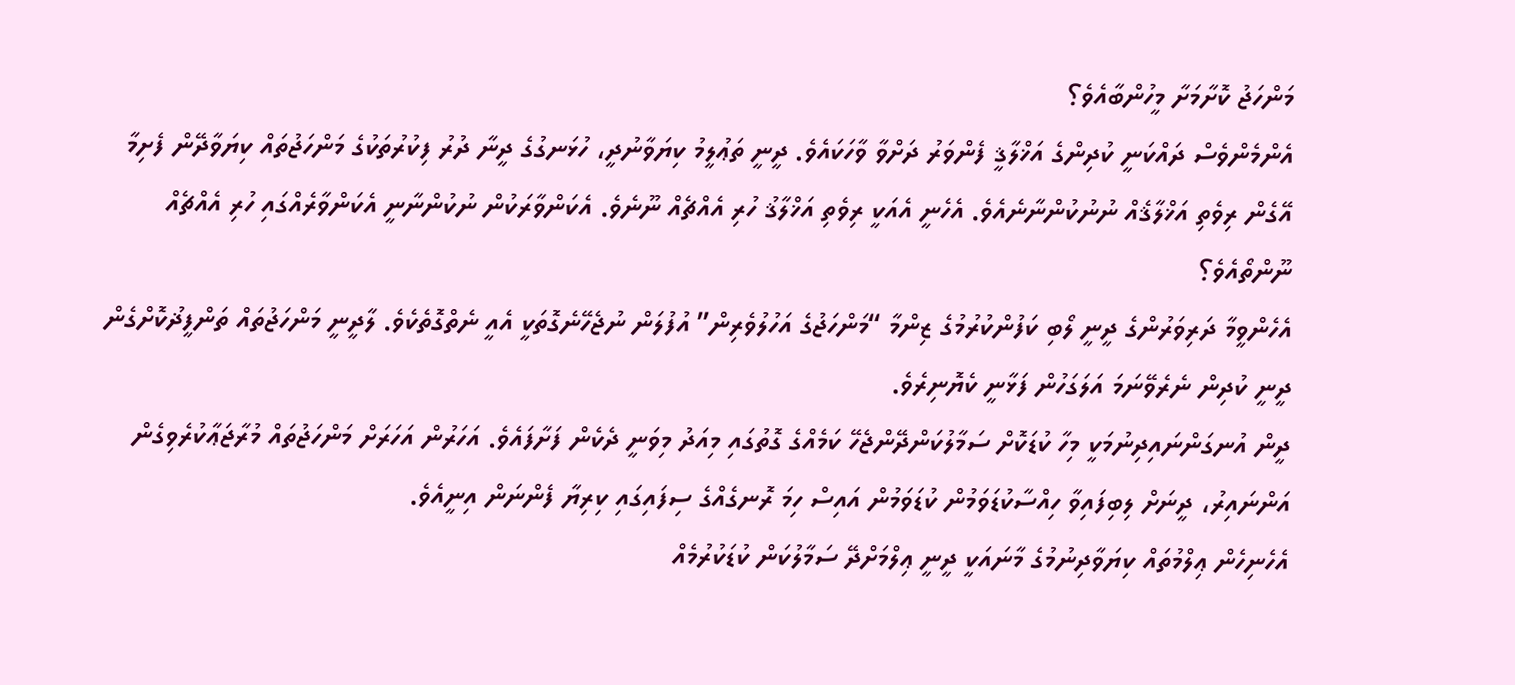މަންހަޖު ކޮށާމަށާ މީހުންބާއެވެ؟
އެންމެންވެސް ދައްކަނީ ކުދިންގެ އަޚްލާޤީ ފެންވަރު ދަށްވާ ވާހަކައެވެ. ދީނީ ތަޢުލީމު ކިޔަވާނުދީ، ހުޅަނގުގެ ދީނާ ދުރު ފިކުރުތަކުގެ މަންހަޖުތައް ކިޔަވާދޭން ފެށިމާ އޭގެން ރިވެތި އަޚްލާޤެއް ނުނުކުންނާނެއެވެ. އެހެނީ އެއަކީ ރިވެތި އަޚްލާޤު ހުރި އެއްޗެއް ނޫނެވެ. އެކަންވާރަކުން ނުކުންނާނީ އެކަންވާރެއްގައި ހުރި އެއްޗެއް ނޫންތޯއެވެ؟
އެހެންވީމާ ދަރިވަރުންގެ ދީނީ ލޯބި ކަފުންކުރުމުގެ ޒިންމާ “މަންހަޖުގެ އަހުލުވެރިން” އުފުލަން ނުޖެހޭނެގޮތަކީ އެއީ ނެތްގޮތެކެވެ. ލާދީނީ މަންހަޖުތައް ތަންފީޛުކޮށްގެން ދީނީ ކުދިން ނެރެވޭނަމަ އަލަގަހުން ފަޅާނީ ކެޔޮނިރެވެ.
ދީން އުނގަންނައިދިނުމަކީ މިހާ ކުޑަކޮށް ސަމާލުކަންދޭންޖެހޭ ކަމެއްގެ ގޮތުގައި މިއަދު މިވަނީ ދެކެން ފަށާފައެވެ. އަހަރުން އަހަރަށް މަންހަޖުތައް މުރާޖަޢާކުރެވިގެން އަންނައިރު، ދީނަށް ލިބިފައިވާ ހިއްސާކުޑަވަމުން ކުޑަވަމުން އައިސް ހިމަ ރޮނގެއްގެ ސިފައިގައި ކިރިޔާ ފެންނަން އިނީއެވެ.
އެހެނިހެން ޢިލްމުތައް ކިޔަވާދިނުމުގެ މާނައަކީ ދީނީ ޢިލްމަށްދޭ ސަމާލުކަން ކުޑަކުރުމެއް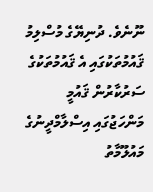ނޫނެވެ. ދުނިޔޭގެ މުސްލިމު ޤައުމުތަކުގައި އެ ޤައުމުތަކުގެ ސަރުކާރުން ޤައުމީ މަންހަޖުގައި އިސްލާމްދީނުގެ މައުލޫމާތު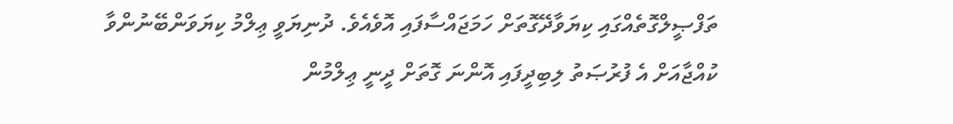ތަފްޞީލްގޮތެއްގައި ކިޔަވާދޭގޮތަށް ހަމަޖައްސާފައި އޮވެއެވެ. ދުނިޔަވީ ޢިލްމު ކިޔަވަންބޭނުންވާ ކުއްޖާއަށް އެ ފުރުޞަތު ލިބިދީފައި އޮންނަ ގޮތަށް ދީނީ ޢިލްމުން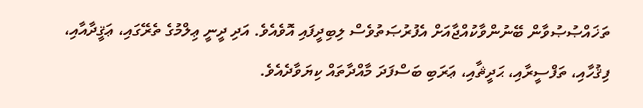ތަޚައްޞުޞުވާން ބޭނުންވާކުއްޖާއަށް އެފުރުޞަތުވެސް ލިބިދީފައި އޮވެއެވެ. އަދި ދީނީ ޢިލްމުގެ ތެރޭގައި، ޢަޤީދާއާއި، ފިޤުހާއި، ތަފްސީރާއި، ޙަދީޘާއި، ޢަރަބި ބަސްފަދަ މާއްދާތައް ކިޔަވާދެއެވެ.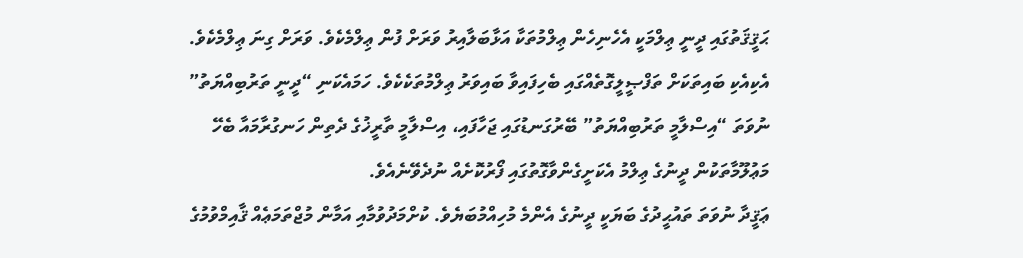ޙަޤީޤަތުގައި ދީނީ ޢިލްމަކީ އެހެނިހެން ޢިލްމުތަކާ އަޅާބަލާއިރު ވަރަށް ފުން ޢިލްމެކެވެ. ވަރަށް ގިނަ ޢިލްމެކެވެ. އެކިއެކި ބައިތަކަށް ތަފްޞީލީގޮތެއްގައި ބެހިފައިވާ ބައިވަރު ޢިލްމުތަކެކެވެ. ހަމައެކަނި “ދީނީ ތަރުބިއްޔަތު” ނުވަތަ “އިސްލާމީ ތަރުބިއްޔަތު” ބޭރުގަނޑުގައި ޖަހާފައި، އިސްލާމީ ތާރީޚުގެ ދެތިން ހަނގުރާމައާ ބެހޭ މަޢުލޫމާތަކުން ދީނުގެ ޢިލްމު އެކަށީގެންވާގޮތުގައި ފޯރުކޮށެއް ނުދެވޭނެއެވެ.
ޢަޤީދާ ނުވަތަ ތައުޙީދުގެ ބަޔަކީ ދީނުގެ އެންމެ މުހިއްމުބަޔެވެ. ކުށްމަދުވުމާއި އަމާން މުޖްތަމަޢެއް ޤާއިމްވުމުގެ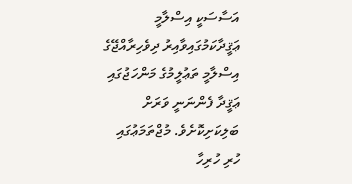އަސާސަކީ އިސްލާމީ ޢަޤީދާކަމުގައިވާއިރު ދިވެހިރާއްޖޭގެ އިސްލާމީ ތަޢުލީމުގެ މަންހަޖުގައި ޢަޤީދާ ފެންނަނީ ވަރަށް ބަލިކަށިކޮށެވެ. މުޖްތަމަޢުގައި ހުރި ހުރިހާ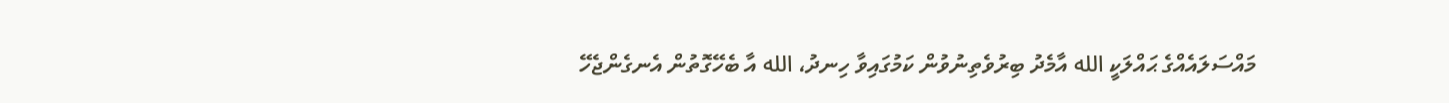މައްސަލައެއްގެ ޙައްލަކީ الله އާމެދު ބިރުވެތިނުވުން ކަމުގައިވާ ހިނދު، الله އާ ބެހޭގޮތުން އެނގެންޖެހޭ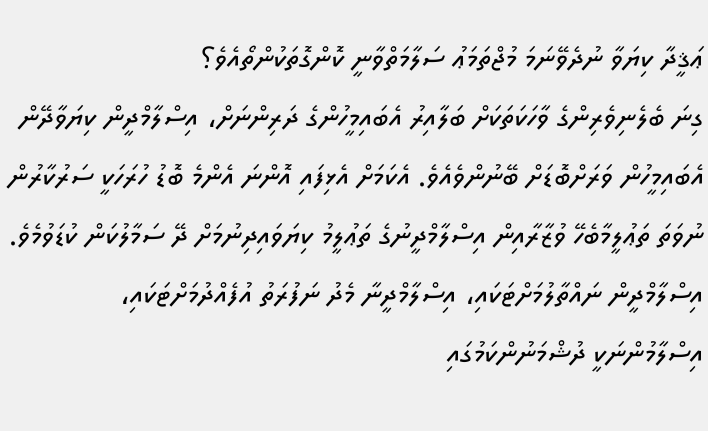ޢަޤީދާ ކިޔަވާ ނުދެވޭނަމަ މުޖްތަމަޢު ސަލާމަތްވާނީ ކޮންގޮތަކުންތޯއެވެ؟
ގިނަ ބެލެނިވެރިންގެ ވާހަކަތަކަށް ބަލާއިރު އެބައިމީހުންގެ ދަރިންނަށް، އިސްލާމްދީން ކިޔަވާދޭން އެބައިމީހުން ވަރަށްބޮޑަށް ބޭނުންވެއެވެ. އެކަމަށް އެޅިފައި އޮންނަ އެންމެ ބޮޑު ހުރަހަކީ ސަރުކާރުން ނުވަތަ ތަޢުލީމާބެހޭ ވުޒާރާއިން އިސްލާމްދީނުގެ ތަޢުލީމު ކިޔަވައިދިނުމަށް ދޭ ސަމާލުކަން ކުޑަވުމެވެ.
އިސްލާމްދީން ނައްތާލުމަށްޓަކައި، އިސްލާމްދީނާ މެދު ނަފުރަތު އުފެއްދުމަށްޓަކައި، އިސްލާމުންނަކީ ދުޝްމަނުންކަމުގައި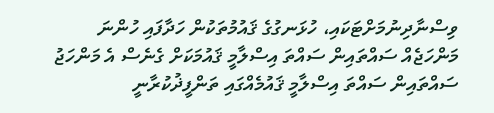ވިސްނާދިނުމަށްޓަކައި، ހުޅަނގުގެ ޤައުމުތަކުން ހަދާފައި ހުންނަ މަންހަޖެއް ސައްތައިން ސައްތަ އިސްލާމީ ޤައުމަކަށް ގެނެސް އެ މަންހަޖު ސައްތައިން ސައްތަ އިސްލާމީ ޤައުމެއްގައި ތަންފީޛުކުރާނީ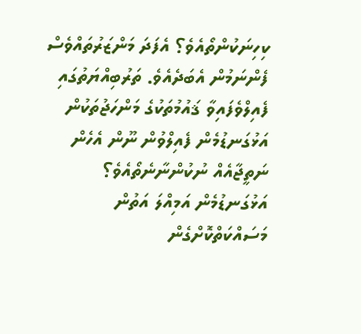ކިހިނަކުންތޯއެވެ؟ އެފަދަ މަންޒަރުތައްވެސް ފެންނަމުން އެބަދެއެވެ. ތަރުބިއްޔަތުގައި ފެއިލްވެފައިވާ ޤައުމުތަކުގެ މަންހަޖުތަކުން އަޅުގަނޑުމެން ފެއިލްވުން ނޫން އެހެން ނަތީޖާއެއް ނުކުންނާނެތޯއެވެ؟
އަޅުގަނޑުމެން އަމިއްލަ އަތުން މަސައްކަތްކޮށްގެން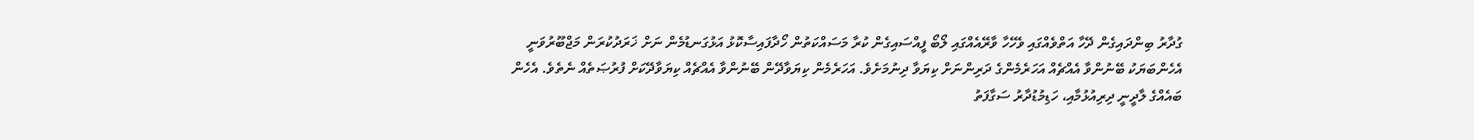ގުދާރު ބިންދައިގެން ދޭހާ އަތްވެއްގައި ވެހޭހާ ވާރޭއެއްގައި ލޯބޯ ފީއްސައިގެން ކުރާ މަސައްކަތުން ހޯދާފައިސާކޮޅު އަޅުގަނޑުމެން ނަށް ޚަރަދުކުރަން މަޖްބޫރުވަނީ އެހެންބަޔަކު ބޭނުންވާ އެއްޗެއް އަހަރެމެންގެ ދަރިންނަށް ކިޔަވާ ދިނުމަށެވެ. އަހަރެމެން ކިޔަވާދޭން ބޭނުންވާ އެއްޗެއް ކިޔަވާދޭކަށް ފުރުޞަތެއް ނެތެވެ. އެހެން ބައެއްގެ ލާދީނީ ދިރިއުޅުމާއި، ހަޑިމުޑުދާރު ސަގާފަތު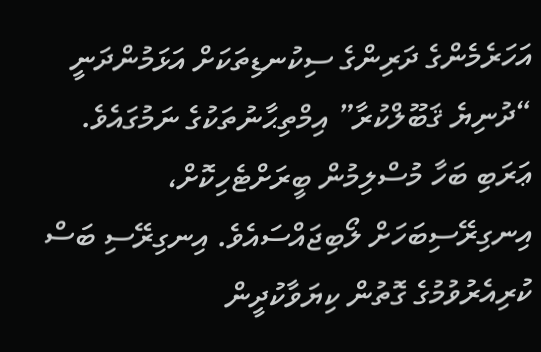އަހަރެމެންގެ ދަރިންގެ ސިކުނޑިތަކަށް އަޅަމުންދަނީ “ދުނިޔެ ޤަބޫލްކުރާ” އިމްތިޙާނުތަކުގެ ނަމުގައެވެ.
ޢަރަބި ބަހާ މުސްލިމުން ބީރަށްޓެހިކޮށް، އިނގިރޭސިބަހަށް ލޯބިޖައްސައެވެ. އިނގިރޭސި ބަސް ކުރިއެރުވުމުގެ ގޮތުން ކިޔަވާކުދީން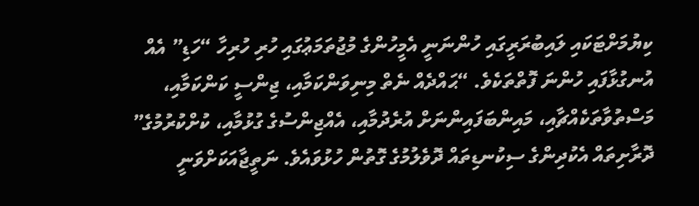ކިޔުމަށްޓަކައި ލައިބުރަރީގައި ހުންނަނީ އެމީހުންގެ މުޖުތަމަޢުގައި ހުރި ހުރިހާ “ހަޑި” އެއް އުނގުޅާފައި ހުންނަ ފޮތްތަކެވެ. “ޙައްދެއް ނެތް މިނިވަންކަމާއި، ޖިންސީ ކަންކަމާއި، މަސްތުވާތަކެއްޗާއި، މައިންބަފައިންނަށް އުރެދުމާއި، އެއްޖިންސުގެ ގުޅުމާއި، ކުށްކުރުމުގެ” ދޮރާށިތައް އެކުދިންގެ ސިކުނޑިތައް ދޮވެލުމުގެ ގޮތުން ހުޅުވައެވެ. ނަތީޖާއަކަށްވަނީ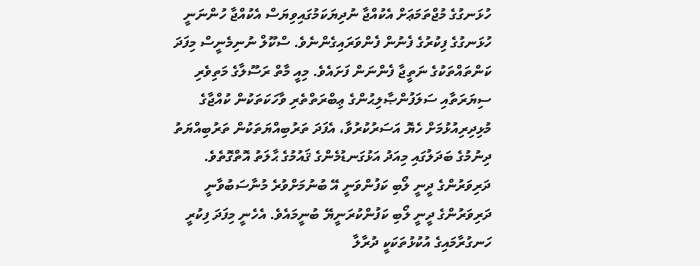ހުޅަނގުގެ މުޖްތަމަޢަށް އެކުއްޖާ ނުދިޔަކަމުގައިވިޔަސް އެކުއްޖާ ހުންނަނީ ހުޅަނގުގެ ފިކުރުގެ ފެނުން ފެންވަރައިގެންނެވެ. ސްކޫލް ނުނިމެނީސް މިފަދަ ކަންތައްތަކުގެ ނަތީޖާ ފެންނަން ފަށައެވެ. މިއީ މާތް ރަސޫލާގެ މަތިވެރި ސިޔަރަތާއި ސަލަފުންޞާލިޙުންގެ ޢިބްރަތްތެރި ވާހަކަތަކުން ކުއްޖާގެ މުޅިދިރިއުޅުމަށް ހެޔޮ އަސަރުކުރުވާ، އެފަދަ ތަރުބިއްޔަތަކުން ތަރުބިއްޔަތު ދިނުމުގެ ބަދަލުގައި މިއަދު އަޅުގަނޑުމެންގެ ޤައުމުގެ ޙާލަތު އޮތްގޮތެވެ.
ދަރިވަރުންގެ ދީނީ ލޯބި ކަފުންވަނީ އޭ ބުނުމަށްވުރެ މުނާސަބުވާނީ ދަރިވަރުންގެ ދީނީ ލޯބި ކަފުންކުރަނީޔޭ ބުނީމައެވެ. އެހެނީ މިފަދަ ފިކުރީ ހަނގުރާމައިގެ އުކުޅުތަކަކީ ދުރާލާ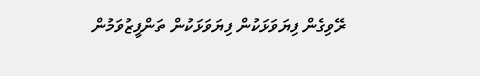ރޭވިގެން ފިޔަވަޅަކުން ފިޔަވަޅަކުން ތަންފީޒުވަމުން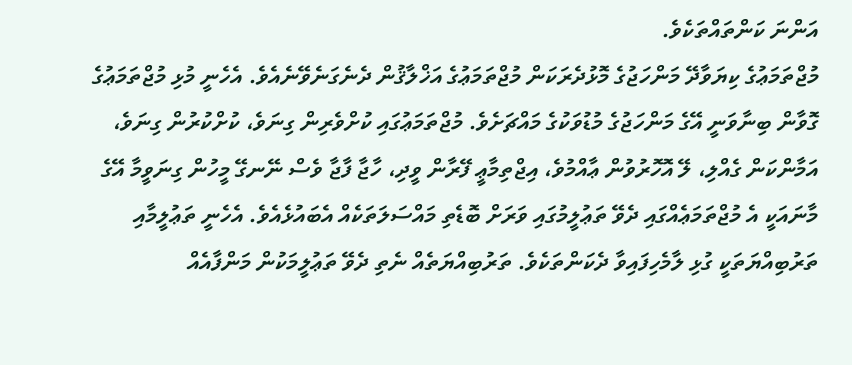އަންނަ ކަންތައްތަކެވެ.
މުޖްތަމަޢުގެ ކިޔަވާދޭ މަންހަޖުގެ މޮޅުދެރަކަން މުޖްތަމަޢުގެ އަޚްލާޤުން ދެނެގަނެވޭނެއެވެ. އެހެނީ މުޅި މުޖްތަމަޢުގެ ގޮވާން ބިނާވަނީ އޭގެ މަންހަޖުގެ މުޑުވަކުގެ މައްޗަށެވެ. މުޖްތަމަޢުގައި ކުށްވެރިން ގިނަވެ، ކުށްކުރުން ގިނަވެ، އަމާންކަން ގެއްލި، ލޭ އޮހޮރުވުން ޢާއްމުވެ، އިޖްތިމާޢީ ފޭރާން ވީދި، ހާޖާ ފާޖާ ވެސް ނޭނގޭ މީހުން ގިނަވީމާ އޭގެ މާނައަކީ އެ މުޖްތަމަޢެއްގައި ދެވޭ ތަޢުލީމުގައި ވަރަށް ބޮޑެތި މައްސަލަތަކެއް އެބައުޅެއެވެ. އެހެނީ ތަޢުލީމާއި ތަރުބިއްޔަތަކީ ގުޅި ލާމެހިފައިވާ ދެކަންތަކެވެ. ތަރުބިއްޔަތެއް ނެތި ދެވޭ ތަޢުލީމަކުން މަންފާއެއް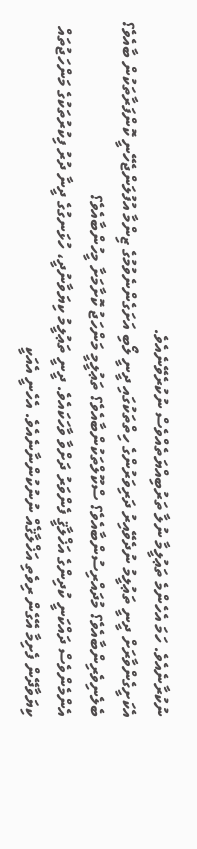ނުކުރާނެއެވެ. ހަމަ އެހެންމެ ތަޢުލީމާ ނުލާ ތަރުބިއްޔަތެއްވެސް ނުކުރެވޭނެއެވެ.
އެކަށީގެންވާރަށް ދީނީ ތަޢުލީމު ނުދެވޭއިރު ދަރިވަރުންގެ ހިތްތަކުގައި ދީނީ ލޯބި އަށަގެންނެވުމުގެ ޒިންމާ އުފުލަންޖެހޭނީ ކޮންފަރާތަކުން ބާއެވެ؟ ބެލެނިވެރިންބާއެވެ؟ މުދައްރިސުންބާއެވެ؟ ސްކޫލްތަކުންބާއެވެ؟ ތަޢުލީމީ މަންހަޖު ކޮށާމަށާ މީހުންބާއެވެ؟
އެންމެންވެސް ދައްކަނީ ކުދިންގެ އަޚްލާޤީ ފެންވަރު ދަށްވާ ވާހަކައެވެ. ދީނީ ތަޢުލީމު ކިޔަވާނުދީ، ހުޅަނގުގެ ދީނާ ދުރު ފިކުރުތަކުގެ މަންހަޖުތައް ކިޔަވާދޭން ފެށިމާ އޭގެން ރިވެތި އަޚްލާޤެއް ނުނުކުންނާނެއެވެ. އެހެނީ އެއަކީ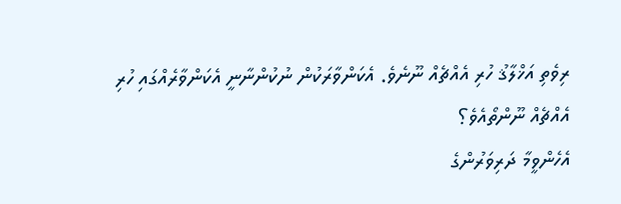ރިވެތި އަޚްލާޤު ހުރި އެއްޗެއް ނޫނެވެ. އެކަންވާރަކުން ނުކުންނާނީ އެކަންވާރެއްގައި ހުރި އެއްޗެއް ނޫންތޯއެވެ؟
އެހެންވީމާ ދަރިވަރުންގެ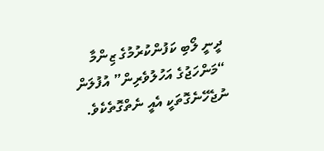ދީނީ ލޯބި ކަފުންކުރުމުގެ ޒިންމާ “މަންހަޖުގެ އަހުލުވެރިން” އުފުލަން ނުޖެހޭނެގޮތަކީ އެއީ ނެތްގޮތެކެވެ.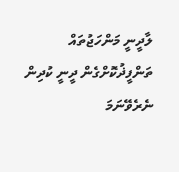ލާދީނީ މަންހަޖުތައް ތަންފީޛުކޮށްގެން ދީނީ ކުދިން ނެރެވޭނަމަ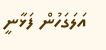އަލަގަހުން ފަޅާނީ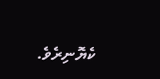ކެޔޮނިރެވެ.